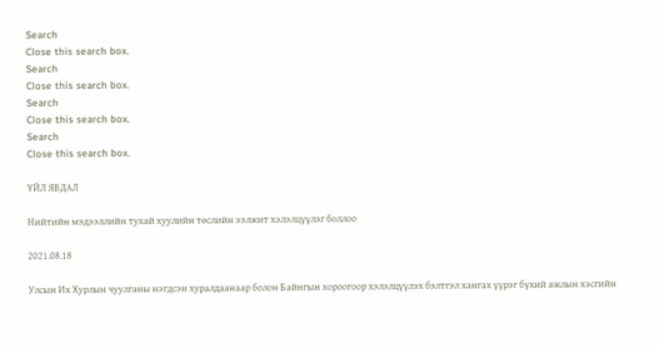Search
Close this search box.
Search
Close this search box.
Search
Close this search box.
Search
Close this search box.

ҮЙЛ ЯВДАЛ

Нийтийн мэдээллийн тухай хуулийн төслийн ээлжит хэлэлцүүлэг боллоо

2021.08.18

Улсын Их Хурлын чуулганы нэгдсэн хуралдаанаар болон Байнгын хороогоор хэлэлцүүлэх бэлтгэл хангах үүрэг бүхий ажлын хэсгийн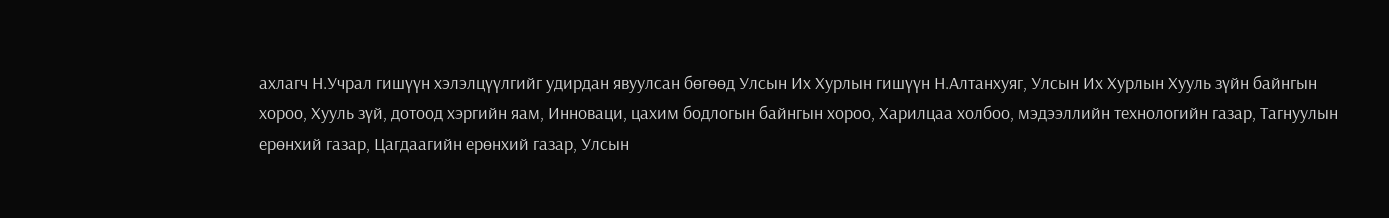ахлагч Н.Учрал гишүүн хэлэлцүүлгийг удирдан явуулсан бөгөөд Улсын Их Хурлын гишүүн Н.Алтанхуяг, Улсын Их Хурлын Хууль зүйн байнгын хороо, Хууль зүй, дотоод хэргийн яам, Инноваци, цахим бодлогын байнгын хороо, Харилцаа холбоо, мэдээллийн технологийн газар, Тагнуулын ерөнхий газар, Цагдаагийн ерөнхий газар, Улсын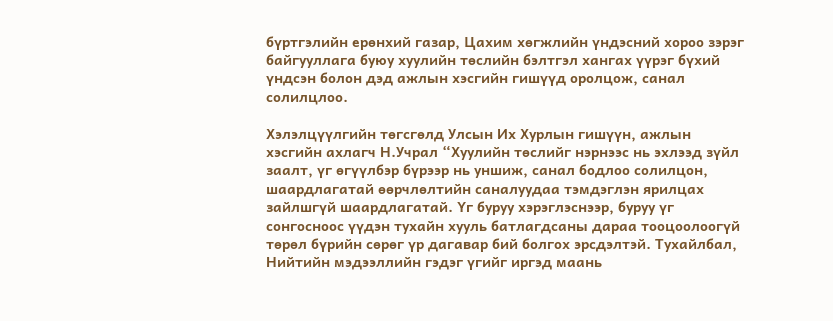бүртгэлийн ерөнхий газар, Цахим хөгжлийн үндэсний хороо зэрэг байгууллага буюу хуулийн төслийн бэлтгэл хангах үүрэг бүхий үндсэн болон дэд ажлын хэсгийн гишүүд оролцож, санал солилцлоо.

Хэлэлцүүлгийн төгсгөлд Улсын Их Хурлын гишүүн, ажлын хэсгийн ахлагч Н.Учрал “Хуулийн төслийг нэрнээс нь эхлээд зүйл заалт, үг өгүүлбэр бүрээр нь уншиж, санал бодлоо солилцон, шаардлагатай өөрчлөлтийн саналуудаа тэмдэглэн ярилцах зайлшгүй шаардлагатай. Үг буруу хэрэглэснээр, буруу үг сонгосноос үүдэн тухайн хууль батлагдсаны дараа тооцоолоогүй төрөл бүрийн сөрөг үр дагавар бий болгох эрсдэлтэй. Тухайлбал, Нийтийн мэдээллийн гэдэг үгийг иргэд маань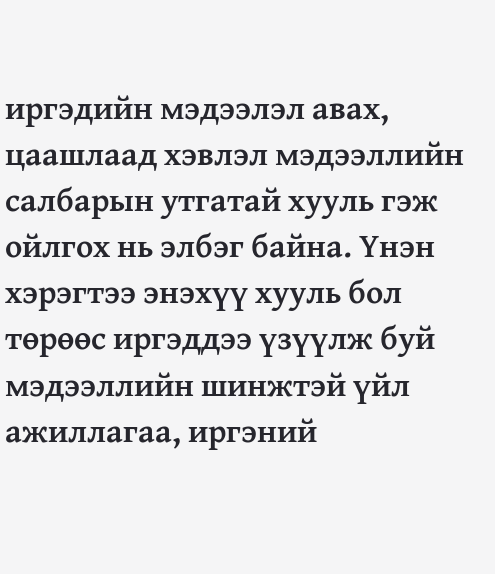иргэдийн мэдээлэл авах, цаашлаад хэвлэл мэдээллийн салбарын утгатай хууль гэж ойлгох нь элбэг байна. Үнэн хэрэгтээ энэхүү хууль бол төрөөс иргэддээ үзүүлж буй мэдээллийн шинжтэй үйл ажиллагаа, иргэний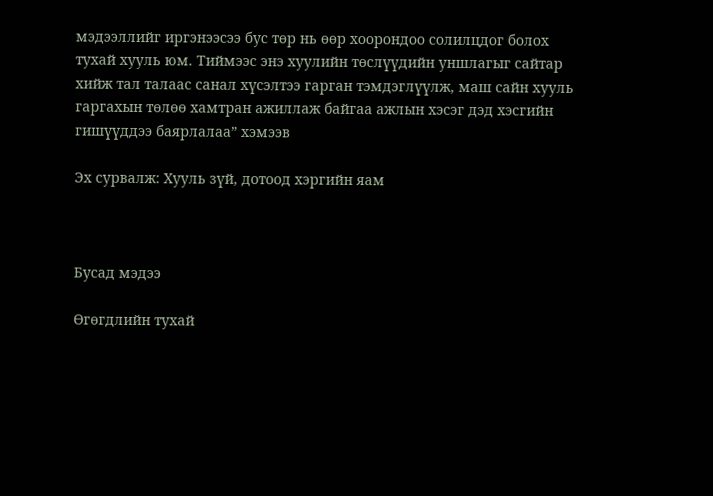мэдээллийг иргэнээсээ бус төр нь өөр хоорондоо солилцдог болох тухай хууль юм. Тиймээс энэ хуулийн төслүүдийн уншлагыг сайтар хийж тал талаас санал хүсэлтээ гарган тэмдэглүүлж, маш сайн хууль гаргахын төлөө хамтран ажиллаж байгаа ажлын хэсэг дэд хэсгийн гишүүддээ баярлалаа” хэмээв

Эх сурвалж: Хууль зүй, дотоод хэргийн яам



Бусад мэдээ

Өгөгдлийн тухай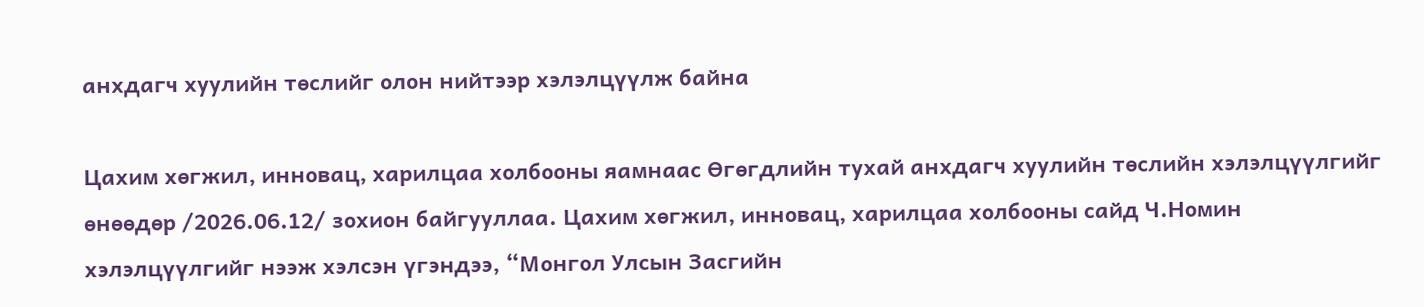анхдагч хуулийн төслийг олон нийтээр хэлэлцүүлж байна

Цахим хөгжил, инновац, харилцаа холбооны яамнаас Өгөгдлийн тухай анхдагч хуулийн төслийн хэлэлцүүлгийг өнөөдөр /2026.06.12/ зохион байгууллаа. Цахим хөгжил, инновац, харилцаа холбооны сайд Ч.Номин хэлэлцүүлгийг нээж хэлсэн үгэндээ, “Монгол Улсын Засгийн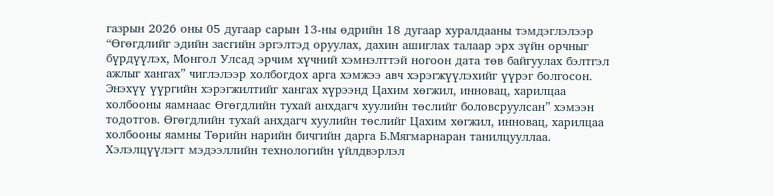газрын 2026 оны 05 дугаар сарын 13-ны өдрийн 18 дугаар хуралдааны тэмдэглэлээр “Өгөгдлийг эдийн засгийн эргэлтэд оруулах, дахин ашиглах талаар эрх зүйн орчныг бүрдүүлэх, Монгол Улсад эрчим хүчний хэмнэлттэй ногоон дата төв байгуулах бэлтгэл ажлыг хангах” чиглэлээр холбогдох арга хэмжээ авч хэрэгжүүлэхийг үүрэг болгосон. Энэхүү үүргийн хэрэгжилтийг хангах хүрээнд Цахим хөгжил, инновац, харилцаа холбооны яамнаас Өгөгдлийн тухай анхдагч хуулийн төслийг боловсруулсан” хэмээн тодотгов. Өгөгдлийн тухай анхдагч хуулийн төслийг Цахим хөгжил, инновац, харилцаа холбооны яамны Төрийн нарийн бичгийн дарга Б.Мягмарнаран танилцууллаа. Хэлэлцүүлэгт мэдээллийн технологийн үйлдвэрлэл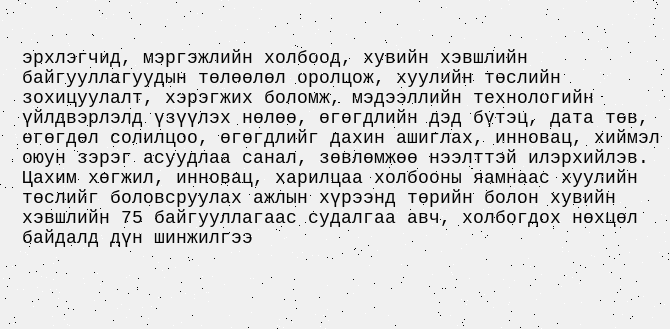эрхлэгчид, мэргэжлийн холбоод, хувийн хэвшлийн байгууллагуудын төлөөлөл оролцож, хуулийн төслийн зохицуулалт, хэрэгжих боломж, мэдээллийн технологийн үйлдвэрлэлд үзүүлэх нөлөө, өгөгдлийн дэд бүтэц, дата төв, өгөгдөл солилцоо, өгөгдлийг дахин ашиглах, инновац, хиймэл оюун зэрэг асуудлаа санал, зөвлөмжөө нээлттэй илэрхийлэв. Цахим хөгжил, инновац, харилцаа холбооны яамнаас хуулийн төслийг боловсруулах ажлын хүрээнд төрийн болон хувийн хэвшлийн 75 байгууллагаас судалгаа авч, холбогдох нөхцөл байдалд дүн шинжилгээ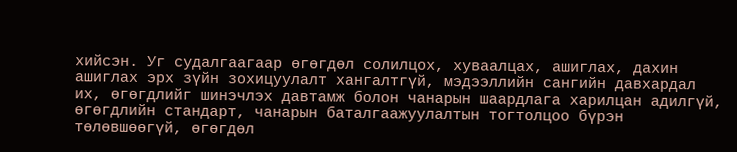хийсэн. Уг судалгаагаар өгөгдөл солилцох, хуваалцах, ашиглах, дахин ашиглах эрх зүйн зохицуулалт хангалтгүй, мэдээллийн сангийн давхардал их, өгөгдлийг шинэчлэх давтамж болон чанарын шаардлага харилцан адилгүй, өгөгдлийн стандарт, чанарын баталгаажуулалтын тогтолцоо бүрэн төлөвшөөгүй, өгөгдөл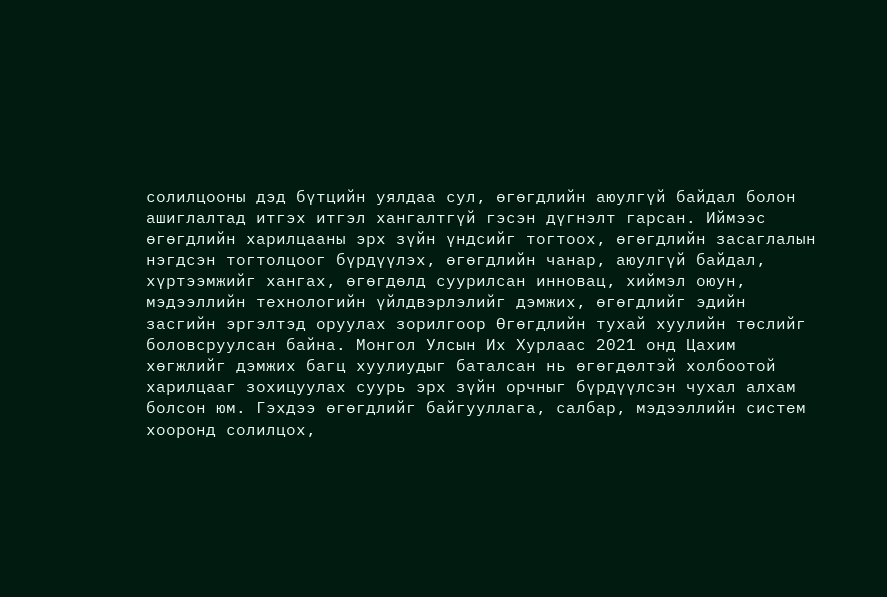солилцооны дэд бүтцийн уялдаа сул, өгөгдлийн аюулгүй байдал болон ашиглалтад итгэх итгэл хангалтгүй гэсэн дүгнэлт гарсан. Иймээс өгөгдлийн харилцааны эрх зүйн үндсийг тогтоох, өгөгдлийн засаглалын нэгдсэн тогтолцоог бүрдүүлэх, өгөгдлийн чанар, аюулгүй байдал, хүртээмжийг хангах, өгөгдөлд суурилсан инновац, хиймэл оюун, мэдээллийн технологийн үйлдвэрлэлийг дэмжих, өгөгдлийг эдийн засгийн эргэлтэд оруулах зорилгоор Өгөгдлийн тухай хуулийн төслийг боловсруулсан байна. Монгол Улсын Их Хурлаас 2021 онд Цахим хөгжлийг дэмжих багц хуулиудыг баталсан нь өгөгдөлтэй холбоотой харилцааг зохицуулах суурь эрх зүйн орчныг бүрдүүлсэн чухал алхам болсон юм. Гэхдээ өгөгдлийг байгууллага, салбар, мэдээллийн систем хооронд солилцох,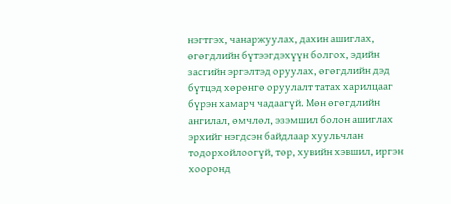нэгтгэх, чанаржуулах, дахин ашиглах, өгөгдлийн бүтээгдэхүүн болгох, эдийн засгийн эргэлтэд оруулах, өгөгдлийн дэд бүтцэд хөрөнгө оруулалт татах харилцааг бүрэн хамарч чадаагүй. Мөн өгөгдлийн ангилал, өмчлөл, эзэмшил болон ашиглах эрхийг нэгдсэн байдлаар хуульчлан тодорхойлоогүй, төр, хувийн хэвшил, иргэн хооронд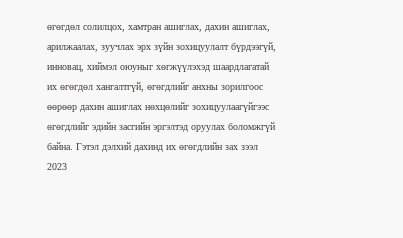өгөгдөл солилцох, хамтран ашиглах, дахин ашиглах, арилжаалах, зуучлах эрх зүйн зохицуулалт бүрдээгүй, инновац, хиймэл оюуныг хөгжүүлэхэд шаардлагатай их өгөгдөл хангалтгүй, өгөгдлийг анхны зорилгоос өөрөөр дахин ашиглах нөхцөлийг зохицуулаагүйгээс өгөгдлийг эдийн засгийн эргэлтэд оруулах боломжгүй байна. Гэтэл дэлхий дахинд их өгөгдлийн зах зээл 2023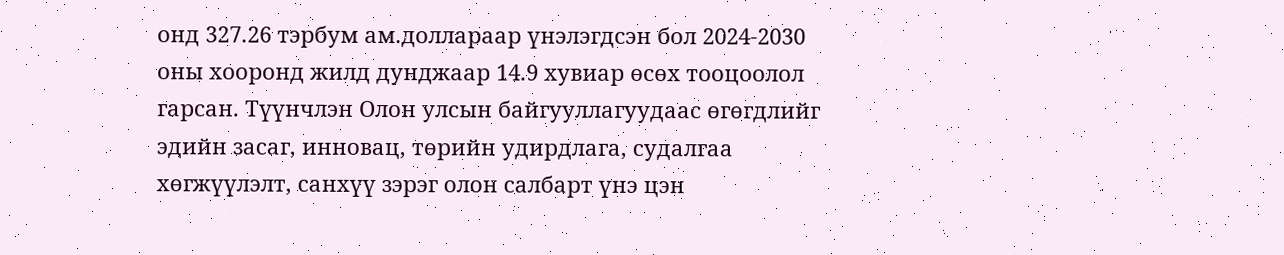онд 327.26 тэрбум ам.доллараар үнэлэгдсэн бол 2024-2030 оны хооронд жилд дунджаар 14.9 хувиар өсөх тооцоолол гарсан. Түүнчлэн Олон улсын байгууллагуудаас өгөгдлийг эдийн засаг, инновац, төрийн удирдлага, судалгаа хөгжүүлэлт, санхүү зэрэг олон салбарт үнэ цэн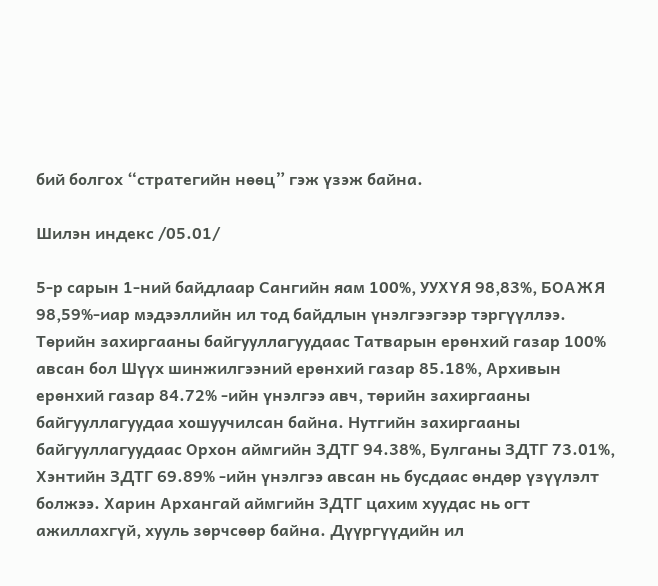бий болгох “стратегийн нөөц” гэж үзэж байна.

Шилэн индекс /05.01/

5-р сарын 1-ний байдлаар Сангийн яам 100%, УУХҮЯ 98,83%, БОАЖЯ 98,59%-иар мэдээллийн ил тод байдлын үнэлгээгээр тэргүүллээ. Төрийн захиргааны байгууллагуудаас Татварын ерөнхий газар 100% авсан бол Шүүх шинжилгээний ерөнхий газар 85.18%, Архивын ерөнхий газар 84.72% -ийн үнэлгээ авч, төрийн захиргааны байгууллагуудаа хошуучилсан байна. Нутгийн захиргааны байгууллагуудаас Орхон аймгийн ЗДТГ 94.38%, Булганы ЗДТГ 73.01%, Хэнтийн ЗДТГ 69.89% -ийн үнэлгээ авсан нь бусдаас өндөр үзүүлэлт болжээ. Харин Архангай аймгийн ЗДТГ цахим хуудас нь огт ажиллахгүй, хууль зөрчсөөр байна. Дүүргүүдийн ил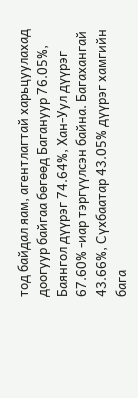тод байдал яам, агентлагтай харьцуулахад доогуур байгаа бөгөөд Багануур 76.05%, Баянгол дүүрэг 74.64%, Хан-Уул дүүрэг 67.60% -иар тэргүүлсэн байна. Багахангай 43.66%, Сүхбаатар 43.05% дүүрэг хамгийн бага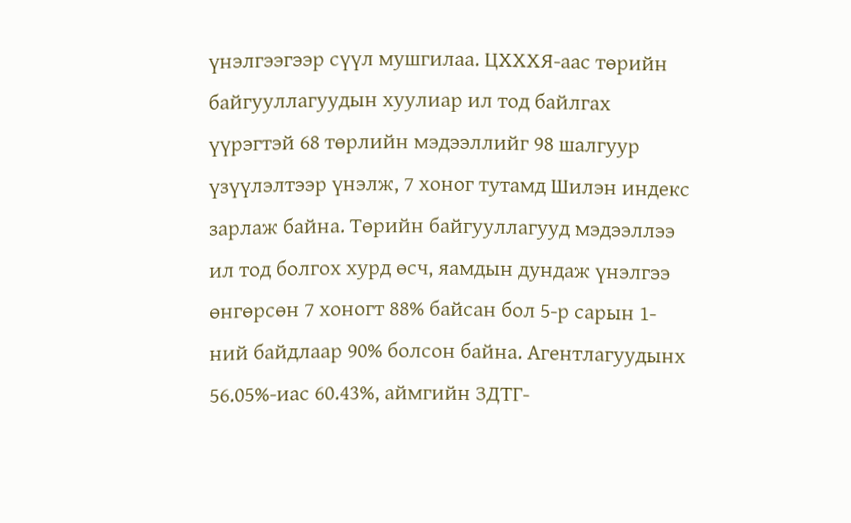үнэлгээгээр сүүл мушгилаа. ЦХХХЯ-аас төрийн байгууллагуудын хуулиар ил тод байлгах үүрэгтэй 68 төрлийн мэдээллийг 98 шалгуур үзүүлэлтээр үнэлж, 7 хоног тутамд Шилэн индекс зарлаж байна. Төрийн байгууллагууд мэдээллээ ил тод болгох хурд өсч, яамдын дундаж үнэлгээ өнгөрсөн 7 хоногт 88% байсан бол 5-р сарын 1-ний байдлаар 90% болсон байна. Агентлагуудынх 56.05%-иас 60.43%, аймгийн ЗДТГ-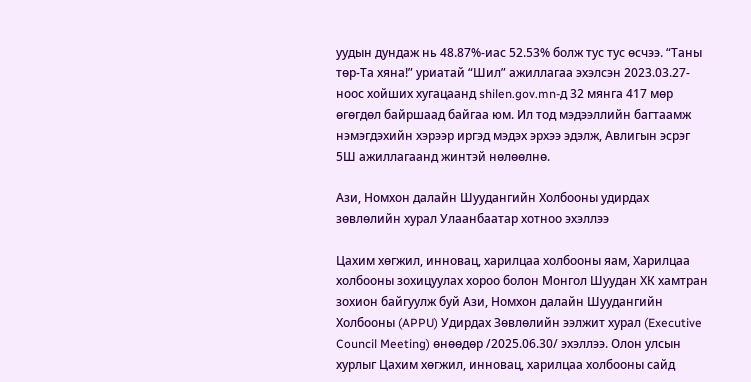уудын дундаж нь 48.87%-иас 52.53% болж тус тус өсчээ. “Таны төр-Та хяна!” уриатай “Шил” ажиллагаа эхэлсэн 2023.03.27-ноос хойших хугацаанд shilen.gov.mn-д 32 мянга 417 мөр өгөгдөл байршаад байгаа юм. Ил тод мэдээллийн багтаамж нэмэгдэхийн хэрээр иргэд мэдэх эрхээ эдэлж, Авлигын эсрэг 5Ш ажиллагаанд жинтэй нөлөөлнө.

Ази, Номхон далайн Шуудангийн Холбооны удирдах зөвлөлийн хурал Улаанбаатар хотноо эхэллээ

Цахим хөгжил, инновац, харилцаа холбооны яам, Харилцаа холбооны зохицуулах хороо болон Монгол Шуудан ХК хамтран зохион байгуулж буй Ази, Номхон далайн Шуудангийн Холбооны (APPU) Удирдах Зөвлөлийн ээлжит хурал (Executive Council Meeting) өнөөдөр /2025.06.30/ эхэллээ. Олон улсын хурлыг Цахим хөгжил, инновац, харилцаа холбооны сайд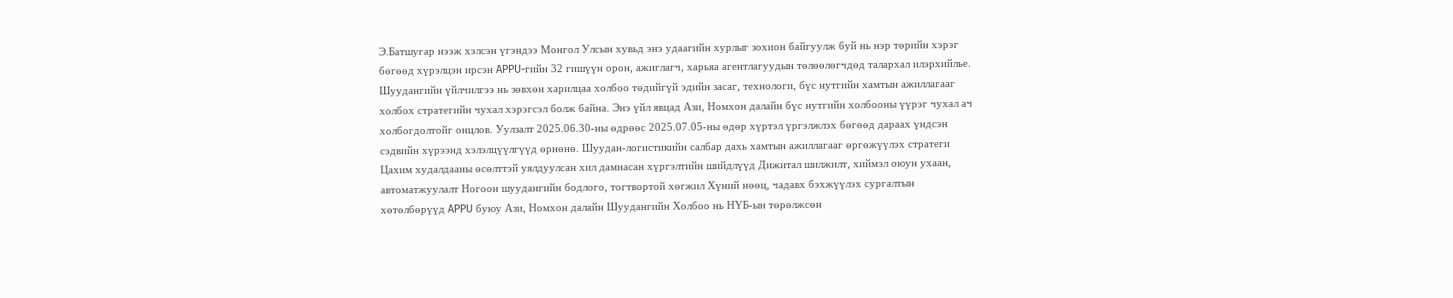Э.Батшугар нээж хэлсэн үгэндээ Монгол Улсын хувьд энэ удаагийн хурлыг зохион байгуулж буй нь нэр төрийн хэрэг бөгөөд хүрэлцэн ирсэн APPU-гийн 32 гишүүн орон, ажиглагч, харьяа агентлагуудын төлөөлөгчдөд талархал илэрхийлье. Шуудангийн үйлчилгээ нь зөвхөн харилцаа холбоо төдийгүй эдийн засаг, технологи, бүс нутгийн хамтын ажиллагааг холбох стратегийн чухал хэрэгсэл болж байна. Энэ үйл явцад Ази, Номхон далайн бүс нутгийн холбооны үүрэг чухал ач холбогдолтойг онцлов. Уулзалт 2025.06.30-ны өдрөөс 2025.07.05-ны өдөр хүртэл үргэлжлэх бөгөөд дараах үндсэн сэдвийн хүрээнд хэлэлцүүлгүүд өрнөнө. Шуудан-логистикийн салбар дахь хамтын ажиллагааг өргөжүүлэх стратеги Цахим худалдааны өсөлттэй уялдуулсан хил дамнасан хүргэлтийн шийдлүүд Дижитал шилжилт, хиймэл оюун ухаан, автоматжуулалт Ногоон шуудангийн бодлого, тогтвортой хөгжил Хүний нөөц, чадавх бэхжүүлэх сургалтын хөтөлбөрүүд APPU буюу Ази, Номхон далайн Шуудангийн Холбоо нь НҮБ-ын төрөлжсөн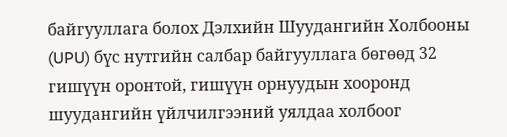байгууллага болох Дэлхийн Шуудангийн Холбооны (UPU) бүс нутгийн салбар байгууллага бөгөөд 32 гишүүн оронтой, гишүүн орнуудын хооронд шуудангийн үйлчилгээний уялдаа холбоог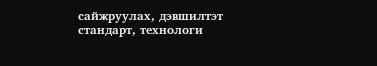сайжруулах, дэвшилтэт стандарт, технологи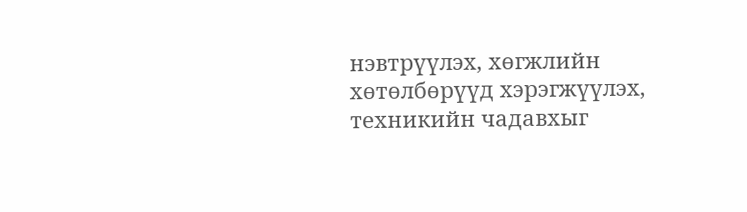нэвтрүүлэх, хөгжлийн хөтөлбөрүүд хэрэгжүүлэх, техникийн чадавхыг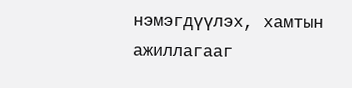нэмэгдүүлэх, хамтын ажиллагааг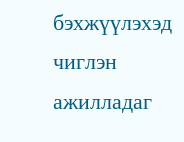бэхжүүлэхэд чиглэн ажилладаг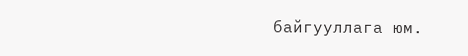байгууллага юм.